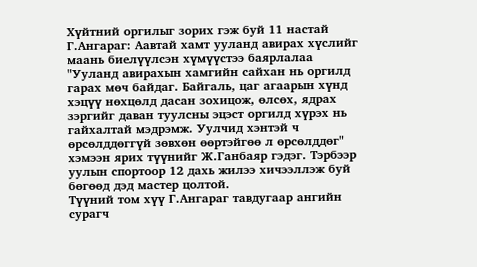Хүйтний оргилыг зорих гэж буй 11 настай Г.Ангараг: Аавтай хамт ууланд авирах хүслийг маань биелүүлсэн хүмүүстээ баярлалаа
"Ууланд авирахын хамгийн сайхан нь оргилд гарах мөч байдаг. Байгаль, цаг агаарын хүнд хэцүү нөхцөлд дасан зохицож, өлсөх, ядрах зэргийг даван туулсны эцэст оргилд хүрэх нь гайхалтай мэдрэмж. Уулчид хэнтэй ч өрсөлддөггүй зөвхөн өөртэйгөө л өрсөлддөг" хэмээн ярих түүнийг Ж.Ганбаяр гэдэг. Тэрбээр уулын спортоор 12 дахь жилээ хичээллэж буй бөгөөд дэд мастер цолтой.
Түүний том хүү Г.Ангараг тавдугаар ангийн сурагч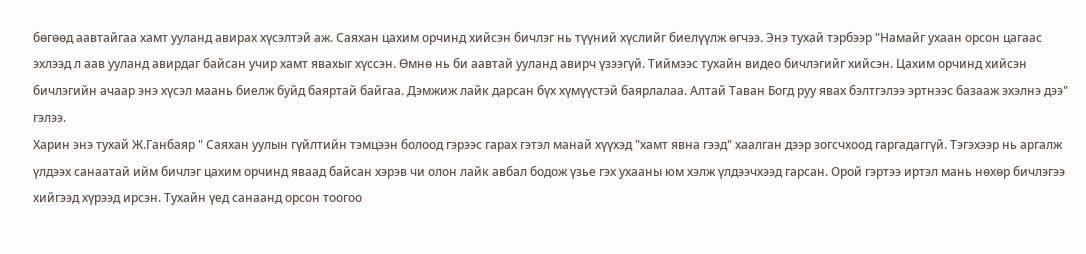бөгөөд аавтайгаа хамт ууланд авирах хүсэлтэй аж. Саяхан цахим орчинд хийсэн бичлэг нь түүний хүслийг биелүүлж өгчээ. Энэ тухай тэрбээр "Намайг ухаан орсон цагаас эхлээд л аав ууланд авирдаг байсан учир хамт явахыг хүссэн. Өмнө нь би аавтай ууланд авирч үзээгүй. Тиймээс тухайн видео бичлэгийг хийсэн. Цахим орчинд хийсэн бичлэгийн ачаар энэ хүсэл маань биелж буйд баяртай байгаа. Дэмжиж лайк дарсан бүх хүмүүстэй баярлалаа. Алтай Таван Богд руу явах бэлтгэлээ эртнээс базааж эхэлнэ дээ" гэлээ.
Харин энэ тухай Ж.Ганбаяр " Саяхан уулын гүйлтийн тэмцээн болоод гэрээс гарах гэтэл манай хүүхэд "хамт явна гээд" хаалган дээр зогсчхоод гаргадаггүй. Тэгэхээр нь аргалж үлдээх санаатай ийм бичлэг цахим орчинд яваад байсан хэрэв чи олон лайк авбал бодож үзье гэх ухааны юм хэлж үлдээчхээд гарсан. Орой гэртээ иртэл мань нөхөр бичлэгээ хийгээд хүрээд ирсэн. Тухайн үед санаанд орсон тоогоо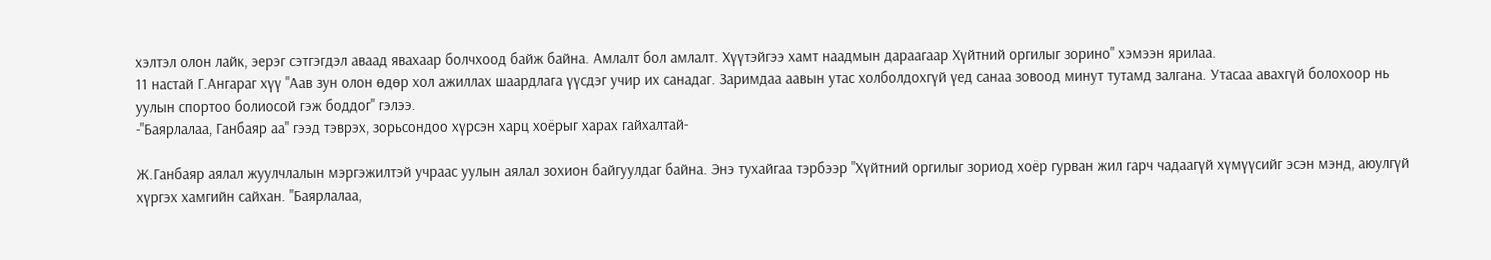хэлтэл олон лайк, эерэг сэтгэгдэл аваад явахаар болчхоод байж байна. Амлалт бол амлалт. Хүүтэйгээ хамт наадмын дараагаар Хүйтний оргилыг зорино" хэмээн ярилаа.
11 настай Г.Ангараг хүү "Аав зун олон өдөр хол ажиллах шаардлага үүсдэг учир их санадаг. Заримдаа аавын утас холболдохгүй үед санаа зовоод минут тутамд залгана. Утасаа авахгүй болохоор нь уулын спортоо болиосой гэж боддог" гэлээ.
-"Баярлалаа, Ганбаяр аа" гээд тэврэх, зорьсондоо хүрсэн харц хоёрыг харах гайхалтай-

Ж.Ганбаяр аялал жуулчлалын мэргэжилтэй учраас уулын аялал зохион байгуулдаг байна. Энэ тухайгаа тэрбээр "Хүйтний оргилыг зориод хоёр гурван жил гарч чадаагүй хүмүүсийг эсэн мэнд, аюулгүй хүргэх хамгийн сайхан. "Баярлалаа,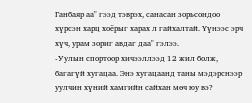Ганбаяр аа" гээд тэврэх, санасан зорьсондоо хүрсэн харц хоёрыг харах л гайхалтай. Үүнээс эрч хүч, урам зориг авдаг даа" гэлээ.
-Уулын спортоор хичээллээд 12 жил болж, багагүй хугацаа. Энэ хугацаанд таны мэдэрснээр уулчин хүний хамгийн сайхан мөч юу вэ?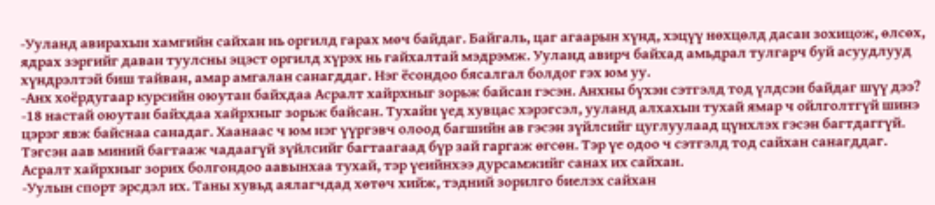-Ууланд авирахын хамгийн сайхан нь оргилд гарах мөч байдаг. Байгаль, цаг агаарын хүнд, хэцүү нөхцөлд дасан зохицож, өлсөх, ядрах зэргийг даван туулсны эцэст оргилд хүрэх нь гайхалтай мэдрэмж. Ууланд авирч байхад амьдрал тулгарч буй асуудлууд хүндрэлтэй биш тайван, амар амгалан санагддаг. Нэг ёсондоо бясалгал болдог гэх юм уу.
-Анх хоёрдугаар курсийн оюутан байхдаа Асралт хайрхныг зорьж байсан гэсэн. Анхны бүхэн сэтгэлд тод үлдсэн байдаг шүү дээ?
-18 настай оюутан байхдаа хайрхныг зорьж байсан. Тухайн үед хувцас хэрэгсэл, ууланд алхахын тухай ямар ч ойлголтгүй шинэ цэрэг явж байснаа санадаг. Хаанаас ч юм нэг үүргэвч олоод багшийн ав гэсэн зүйлсийг цуглуулаад цүнхлэх гэсэн багтдаггүй. Тэгсэн аав миний багтааж чадаагүй зүйлсийг багтаагаад бүр зай гаргаж өгсөн. Тэр үе одоо ч сэтгэлд тод сайхан санагддаг. Асралт хайрхныг зорих болгондоо аавынхаа тухай, тэр үеийнхээ дурсамжийг санах их сайхан.
-Уулын спорт эрсдэл их. Таны хувьд аялагчдад хөтөч хийж, тэдний зорилго биелэх сайхан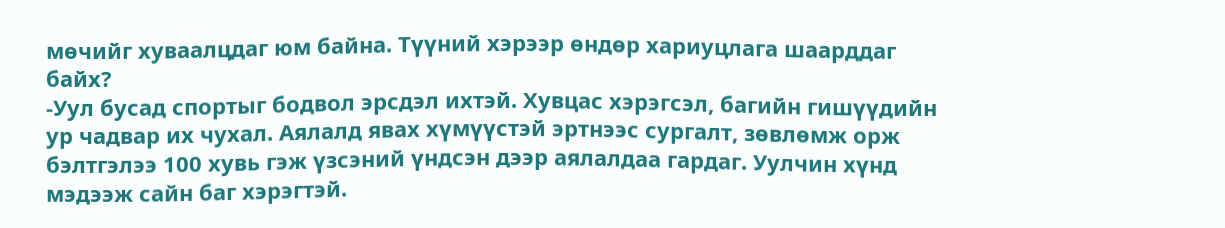мөчийг хуваалцдаг юм байна. Түүний хэрээр өндөр хариуцлага шаарддаг байх?
-Уул бусад спортыг бодвол эрсдэл ихтэй. Хувцас хэрэгсэл, багийн гишүүдийн ур чадвар их чухал. Аялалд явах хүмүүстэй эртнээс сургалт, зөвлөмж орж бэлтгэлээ 100 хувь гэж үзсэний үндсэн дээр аялалдаа гардаг. Уулчин хүнд мэдээж сайн баг хэрэгтэй.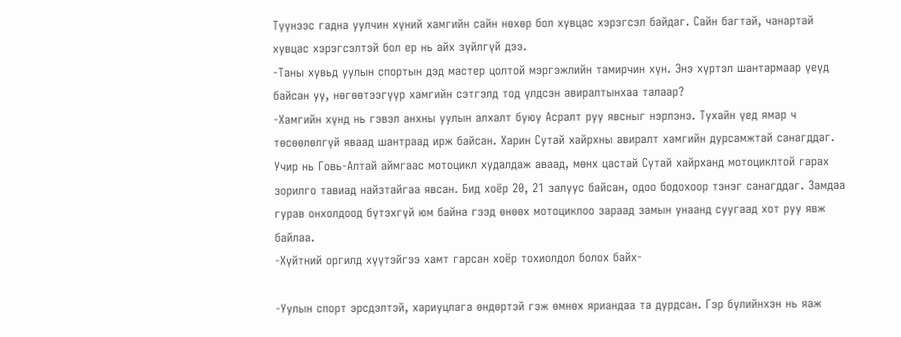Түүнээс гадна уулчин хүний хамгийн сайн нөхөр бол хувцас хэрэгсэл байдаг. Сайн багтай, чанартай хувцас хэрэгсэлтэй бол ер нь айх зүйлгүй дээ.
-Таны хувьд уулын спортын дэд мастер цолтой мэргэжлийн тамирчин хүн. Энэ хүртэл шантармаар үеүд байсан уу, нөгөөтээгүүр хамгийн сэтгэлд тод үлдсэн авиралтынхаа талаар?
-Хамгийн хүнд нь гэвэл анхны уулын алхалт буюу Асралт руу явсныг нэрлэнэ. Тухайн үед ямар ч төсөөлөлгүй яваад шантраад ирж байсан. Харин Сутай хайрхны авиралт хамгийн дурсамжтай санагддаг. Учир нь Говь-Алтай аймгаас мотоцикл худалдаж аваад, мөнх цастай Сутай хайрханд мотоциклтой гарах зорилго тавиад найзтайгаа явсан. Бид хоёр 20, 21 залуус байсан, одоо бодохоор тэнэг санагддаг. Замдаа гурав онхолдоод бүтэхгүй юм байна гээд өнөөх мотоциклоо зараад замын унаанд суугаад хот руу явж байлаа.
-Хүйтний оргилд хүүтэйгээ хамт гарсан хоёр тохиолдол болох байх-

-Уулын спорт эрсдэлтэй, хариуцлага өндөртэй гэж өмнөх яриандаа та дурдсан. Гэр бүлийнхэн нь яаж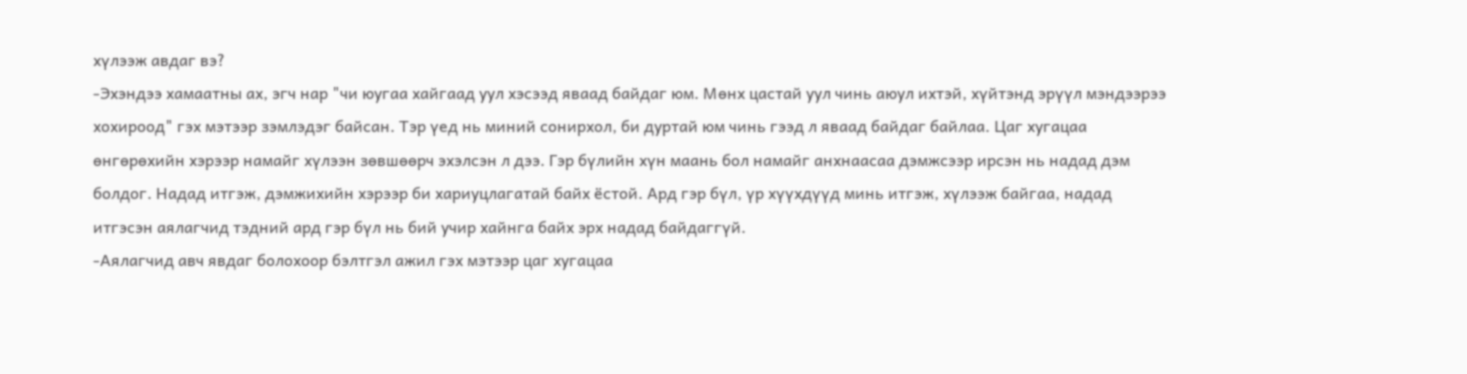хүлээж авдаг вэ?
-Эхэндээ хамаатны ах, эгч нар "чи юугаа хайгаад уул хэсээд яваад байдаг юм. Мөнх цастай уул чинь аюул ихтэй, хүйтэнд эрүүл мэндээрээ хохироод" гэх мэтээр зэмлэдэг байсан. Тэр үед нь миний сонирхол, би дуртай юм чинь гээд л яваад байдаг байлаа. Цаг хугацаа өнгөрөхийн хэрээр намайг хүлээн зөвшөөрч эхэлсэн л дээ. Гэр бүлийн хүн маань бол намайг анхнаасаа дэмжсээр ирсэн нь надад дэм болдог. Надад итгэж, дэмжихийн хэрээр би хариуцлагатай байх ёстой. Ард гэр бүл, үр хүүхдүүд минь итгэж, хүлээж байгаа, надад итгэсэн аялагчид тэдний ард гэр бүл нь бий учир хайнга байх эрх надад байдаггүй.
-Аялагчид авч явдаг болохоор бэлтгэл ажил гэх мэтээр цаг хугацаа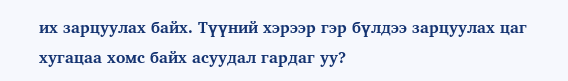их зарцуулах байх. Түүний хэрээр гэр бүлдээ зарцуулах цаг хугацаа хомс байх асуудал гардаг уу?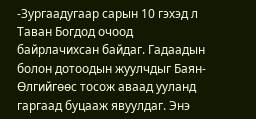-Зургаадугаар сарын 10 гэхэд л Таван Богдод очоод байрлачихсан байдаг. Гадаадын болон дотоодын жуулчдыг Баян-Өлгийгөөс тосож аваад ууланд гаргаад буцааж явуулдаг. Энэ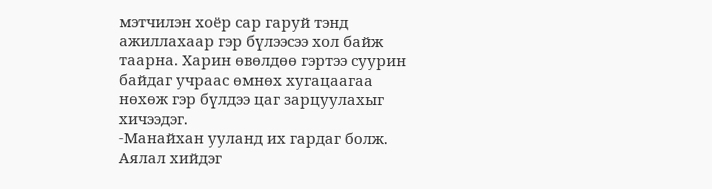мэтчилэн хоёр сар гаруй тэнд ажиллахаар гэр бүлээсээ хол байж таарна. Харин өвөлдөө гэртээ суурин байдаг учраас өмнөх хугацаагаа нөхөж гэр бүлдээ цаг зарцуулахыг хичээдэг.
-Манайхан ууланд их гардаг болж. Аялал хийдэг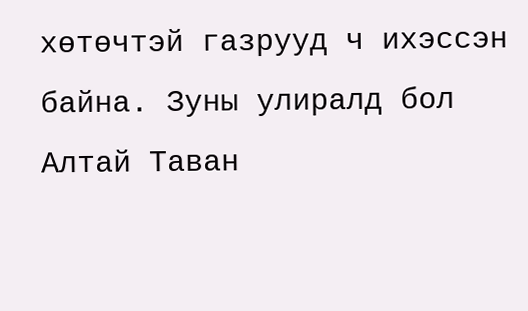хөтөчтэй газрууд ч ихэссэн байна. Зуны улиралд бол Алтай Таван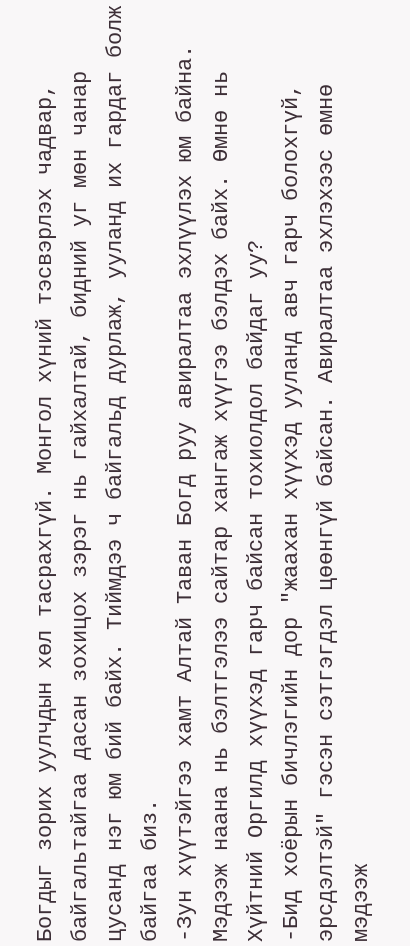Богдыг зорих уулчдын хөл тасрахгүй. Монгол хүний тэсвэрлэх чадвар, байгальтайгаа дасан зохицох зэрэг нь гайхалтай, бидний уг мөн чанар цусанд нэг юм бий байх. Тиймдээ ч байгальд дурлаж, ууланд их гардаг болж байгаа биз.
-Зун хүүтэйгээ хамт Алтай Таван Богд руу авиралтаа эхлүүлэх юм байна. Мэдээж наана нь бэлтгэлээ сайтар хангаж хүүгээ бэлдэх байх. Өмнө нь Хүйтний Оргилд хүүхэд гарч байсан тохиолдол байдаг уу?
-Бид хоёрын бичлэгийн дор "жаахан хүүхэд ууланд авч гарч болохгүй, эрсдэлтэй" гэсэн сэтгэгдэл цөөнгүй байсан. Авиралтаа эхлэхээс өмнө мэдээж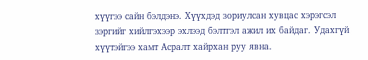хүүгээ сайн бэлдэнэ. Хүүхдэд зориулсан хувцас хэрэгсэл зэргийг хийлгэхээр эхлээд бэлтгэл ажил их байдаг. Удахгүй хүүтэйгээ хамт Асралт хайрхан руу явна.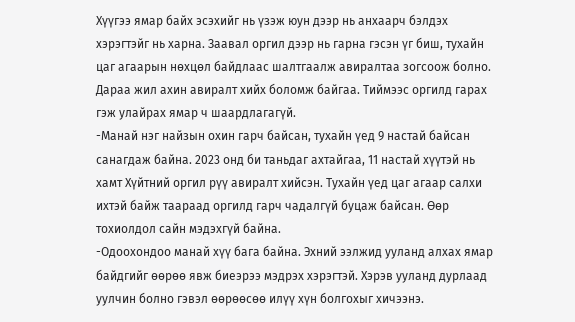Хүүгээ ямар байх эсэхийг нь үзэж юун дээр нь анхаарч бэлдэх хэрэгтэйг нь харна. Заавал оргил дээр нь гарна гэсэн үг биш, тухайн цаг агаарын нөхцөл байдлаас шалтгаалж авиралтаа зогсоож болно. Дараа жил ахин авиралт хийх боломж байгаа. Тиймээс оргилд гарах гэж улайрах ямар ч шаардлагагүй.
-Манай нэг найзын охин гарч байсан, тухайн үед 9 настай байсан санагдаж байна. 2023 онд би таньдаг ахтайгаа, 11 настай хүүтэй нь хамт Хүйтний оргил рүү авиралт хийсэн. Тухайн үед цаг агаар салхи ихтэй байж таараад оргилд гарч чадалгүй буцаж байсан. Өөр тохиолдол сайн мэдэхгүй байна.
-Одоохондоо манай хүү бага байна. Эхний ээлжид ууланд алхах ямар байдгийг өөрөө явж биеэрээ мэдрэх хэрэгтэй. Хэрэв ууланд дурлаад уулчин болно гэвэл өөрөөсөө илүү хүн болгохыг хичээнэ.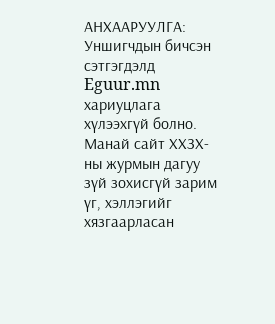АНХААРУУЛГА: Уншигчдын бичсэн сэтгэгдэлд Eguur.mn хариуцлага хүлээхгүй болно. Манай сайт ХХЗХ-ны журмын дагуу зүй зохисгүй зарим үг, хэллэгийг хязгаарласан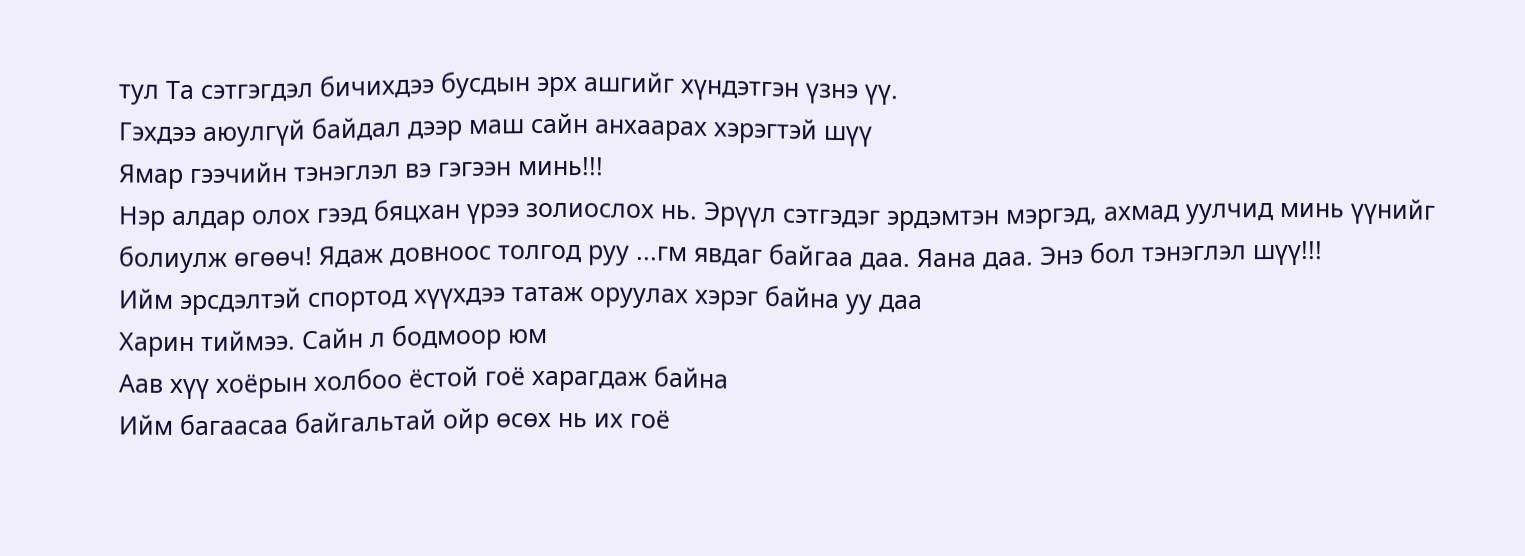тул Та сэтгэгдэл бичихдээ бусдын эрх ашгийг хүндэтгэн үзнэ үү.
Гэхдээ аюулгүй байдал дээр маш сайн анхаарах хэрэгтэй шүү
Ямар гээчийн тэнэглэл вэ гэгээн минь!!!
Нэр алдар олох гээд бяцхан үрээ золиослох нь. Эрүүл сэтгэдэг эрдэмтэн мэргэд, ахмад уулчид минь үүнийг болиулж өгөөч! Ядаж довноос толгод руу ...гм явдаг байгаа даа. Яана даа. Энэ бол тэнэглэл шүү!!!
Ийм эрсдэлтэй спортод хүүхдээ татаж оруулах хэрэг байна уу даа
Харин тиймээ. Сайн л бодмоор юм
Аав хүү хоёрын холбоо ёстой гоё харагдаж байна
Ийм багаасаа байгальтай ойр өсөх нь их гоё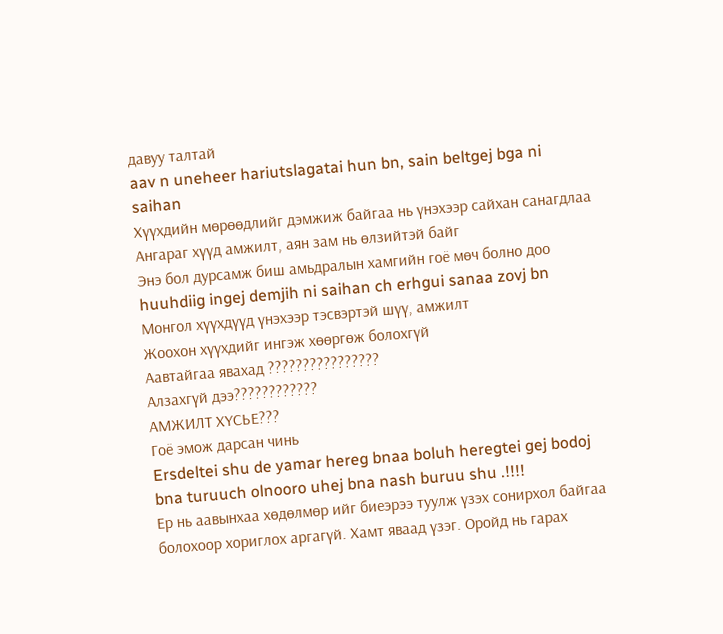давуу талтай
aav n uneheer hariutslagatai hun bn, sain beltgej bga ni saihan
Хүүхдийн мөрөөдлийг дэмжиж байгаа нь үнэхээр сайхан санагдлаа
Ангараг хүүд амжилт, аян зам нь өлзийтэй байг
Энэ бол дурсамж биш амьдралын хамгийн гоё мөч болно доо
huuhdiig ingej demjih ni saihan ch erhgui sanaa zovj bn
Монгол хүүхдүүд үнэхээр тэсвэртэй шүү, амжилт
Жоохон хүүхдийг ингэж хөөргөж болохгүй
Аавтайгаа явахад ????????????????
Алзахгүй дээ????????????
АМЖИЛТ ХҮСЬЕ???
Гоё эмож дарсан чинь
Ersdeltei shu de yamar hereg bnaa boluh heregtei gej bodoj bna turuuch olnooro uhej bna nash buruu shu .!!!!
Eр нь аавынхаа хөдөлмөр ийг биеэрээ туулж үзэх сонирхол байгаа болохоор хориглох аргагүй. Хамт яваад үзэг. Оройд нь гарах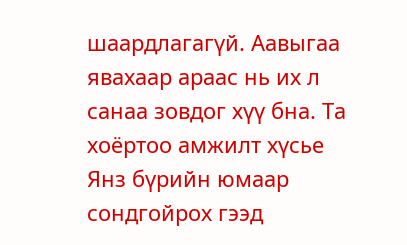шаардлагагүй. Аавыгаа явахаар араас нь их л санаа зовдог хүү бна. Та хоёртоо амжилт хүсье
Янз бүрийн юмаар сондгойрох гээд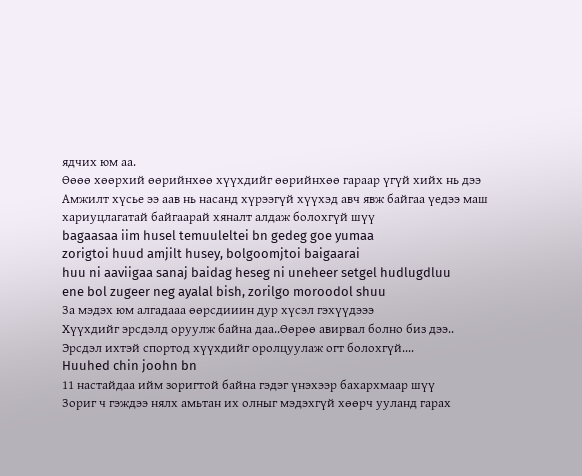ядчих юм аа.
Өөөө хөөрхий өөрийнхөө хүүхдийг өөрийнхөө гараар үгүй хийх нь дээ
Амжилт хүсье ээ аав нь насанд хүрээгүй хүүхэд авч явж байгаа үедээ маш хариуцлагатай байгаарай хяналт алдаж болохгүй шүү
bagaasaa iim husel temuuleltei bn gedeg goe yumaa
zorigtoi huud amjilt husey, bolgoomjtoi baigaarai
huu ni aaviigaa sanaj baidag heseg ni uneheer setgel hudlugdluu
ene bol zugeer neg ayalal bish, zorilgo moroodol shuu
За мэдэх юм алгадааа өөрсдииин дур хүсэл гэхүүдэээ
Хүүхдийг эрсдэлд оруулж байна даа..Өөрөө авирвал болно биз дээ..
Эрсдэл ихтэй спортод хүүхдийг оролцуулаж огт болохгүй....
Huuhed chin joohn bn
11 настайдаа ийм зоригтой байна гэдэг үнэхээр бахархмаар шүү
Зориг ч гэждээ нялх амьтан их олныг мэдэхгүй хөөрч ууланд гарах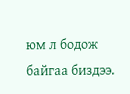юм л бодож байгаа биздээ.